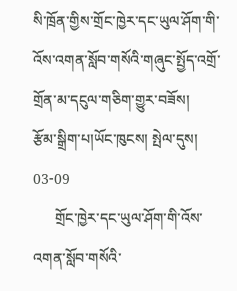སི་ཁྲོན་གྱིས་གྲོང་ཁྱེར་དང་ཡུལ་ཤོག་གི་འོས་འགན་སློབ་གསོའི་གཞུང་སྤྱོད་འགྲོ་གྲོན་མ་དངུལ་གཅིག་གྱུར་བཟོས།
རྩོམ་སྒྲིག་པ།ཡོང་ཁུངས། སྤེལ་དུས། 03-09
      གྲོང་ཁྱེར་དང་ཡུལ་ཤོག་གི་འོས་འགན་སློབ་གསོའི་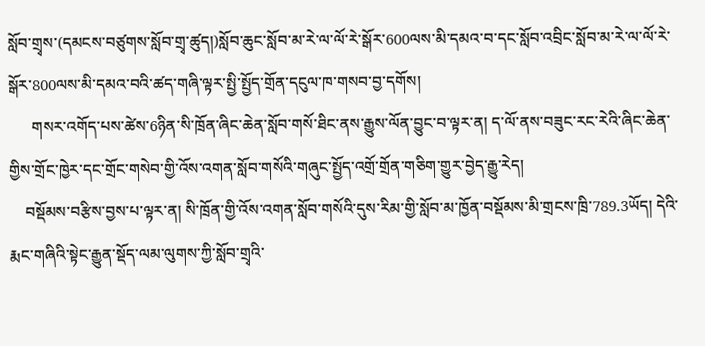སློབ་གྲྭས་(དམངས་བཙུགས་སློབ་གྲྭ་ཚུད།)སློབ་ཆུང་སློབ་མ་རེ་ལ་ལོ་རེ་སྒོར་600ལས་མི་དམའ་བ་དང་སློབ་འབྲིང་སློབ་མ་རེ་ལ་ལོ་རེ་སྒོར་800ལས་མི་དམའ་བའི་ཚད་གཞི་ལྟར་སྤྱི་སྤྱོད་གྲོན་དངུལ་ཁ་གསབ་བྱ་དགོས།
      གསར་འགོད་པས་ཚེས་6ཉིན་སི་ཁྲོན་ཞིང་ཆེན་སློབ་གསོ་ཐིང་ནས་རྒྱུས་ལོན་བྱུང་བ་ལྟར་ན། ད་ལོ་ནས་བཟུང་རང་རེའི་ཞིང་ཆེན་གྱིས་གྲོང་ཁྱེར་དང་གྲོང་གསེབ་གྱི་འོས་འགན་སློབ་གསོའི་གཞུང་སྤྱོད་འགྲོ་གྲོན་གཅིག་གྱུར་བྱེད་རྒྱུ་རེད།
    བསྡོམས་བརྩིས་བྱས་པ་ལྟར་ན། སི་ཁྲོན་གྱི་འོས་འགན་སློབ་གསོའི་དུས་རིམ་གྱི་སློབ་མ་ཁྱོན་བསྡོམས་མི་གྲངས་ཁྲི་789.3ཡོད། དེའི་རྨང་གཞིའི་སྟེང་རྒྱུན་སྡོད་ལམ་ལུགས་ཀྱི་སློབ་གྲྭའི་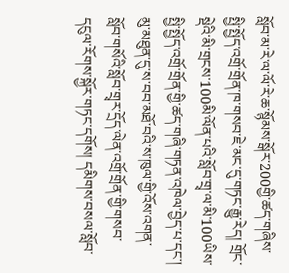སློབ་མ་རེ་ལ་ལོ་རེ་ཆ་སྙོམས་སྒོར་200གྱི་ཚད་གཞིས་སྤྱི་སྤྱོད་འགྲོ་གྲོན་ཁ་གསབ་ཇེ་མང་དུ་གཏང་རྒྱུ་རེད། གྲོང་སྡེའི་མི་གྲངས་100མི་ལོན་པའི་སློབ་གྲྭ་ལ་མི་100ཡིས་སྤྱི་སྤྱོད་འགྲོ་གྲོན་གྱི་ཚད་གཞི་གཏན་འཁེལ་བྱེད་པ་དང་། མུ་མཐུན་དུ་ས་བབ་མཐོ་བའི་ས་ཁུལ་གྱི་འོས་འགན་སློབ་གསོའི་སློབ་གྲྭར་དྲོད་ལེན་འགྲོ་གྲོན་གྱི་གསབ་དངུལ་རོགས་སྐྱོར་གཏང་དགོས། དམིགས་བསལ་སློབ་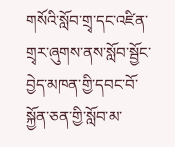གསོའི་སློབ་གྲྭ་དང་འཛིན་གྲྭར་ཞུགས་ནས་སློབ་སྦྱོང་བྱེད་མཁན་གྱི་དབང་བོ་སྐྱོན་ཅན་གྱི་སློབ་མ་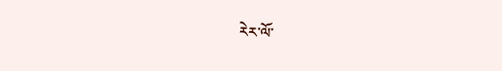རེར་ལོ་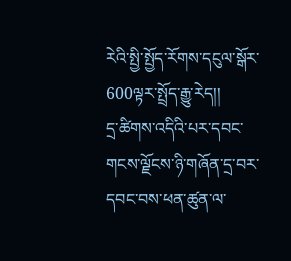རེའི་སྤྱི་སྤྱོད་རོགས་དངུལ་སྒོར་600ལྟར་སྤྲོད་རྒྱུ་རེད།།
དྲ་ཚིགས་འདིའི་པར་དབང་གངས་ལྗོངས་ཉི་གཞོན་དྲ་བར་དབང་བས་ཕན་ཚུན་ལ་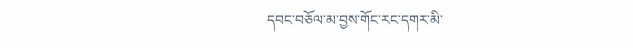དབང་བཅོལ་མ་བྱས་གོང་རང་དགར་མི་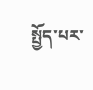སྤྱོད་པར་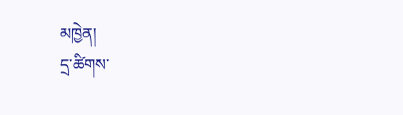མཁྱེན།
དྲ་ཚིགས་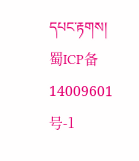དཔང་རྟགས། 蜀ICP备14009601号-1